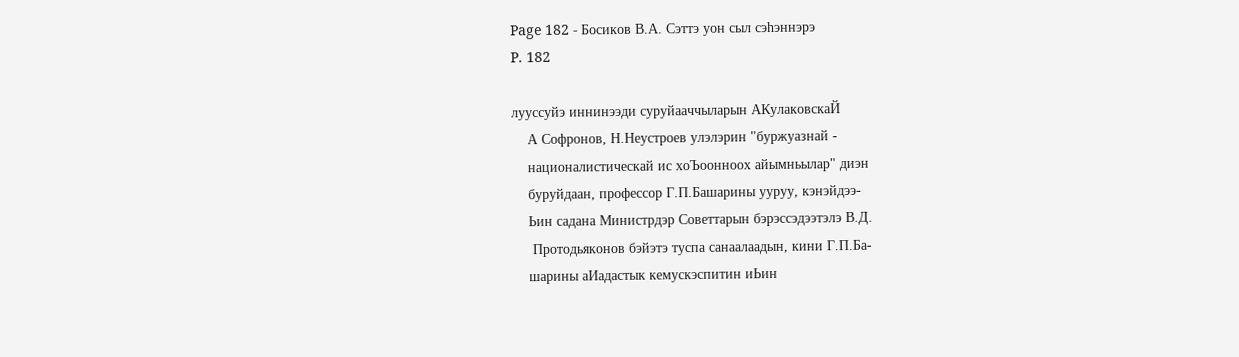Page 182 - Босиков В.А. Сэттэ уон сыл сэһэннэрэ
P. 182

лууссуйэ иннинээди суруйааччыларын АКулаковскаЙ
    А Софронов, Н.Неустроев улэлэрин "буржуазнай -
    националистическай ис хоЪоонноох айымньылар" диэн
    буруйдаан, профессор Г.П.Башарины ууруу, кэнэйдээ-
    Ьин садана Министрдэр Советтарын бэрэссэдээтэлэ В.Д.
     Протодьяконов бэйэтэ туспа санаалаадын, кини Г.П.Ба-
    шарины аИадастык кемускэспитин иЬин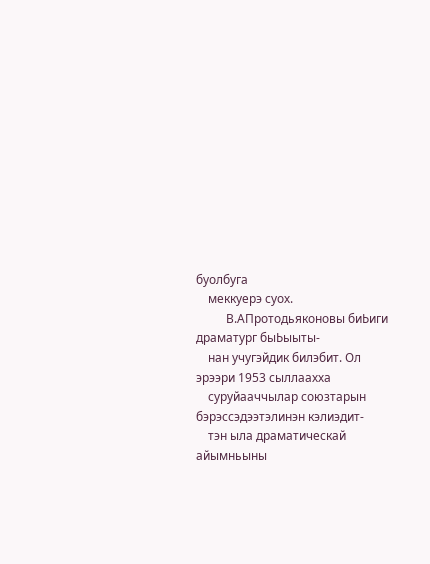буолбуга
    меккуерэ суох.
          В.АПротодьяконовы биЬиги драматург быЬыыты-
    нан учугэйдик билэбит. Ол эрээри 1953 сыллаахха
    суруйааччылар союзтарын бэрэссэдээтэлинэн кэлиэдит-
    тэн ыла драматическай айымньыны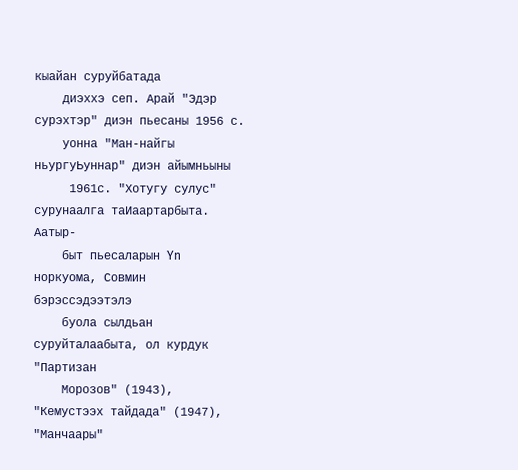кыайан суруйбатада
    диэххэ сеп. Арай "Эдэр сурэхтэр" диэн пьесаны 1956 с.
    уонна "Ман-найгы ньургуЬуннар" диэн айымньыны
     1961с. "Хотугу сулус" сурунаалга таИаартарбыта. Аатыр-
    быт пьесаларын Yn норкуома, Совмин бэрэссэдээтэлэ
    буола сылдьан суруйталаабыта, ол курдук "Партизан
    Морозов" (1943), "Кемустээх тайдада" (1947), "Манчаары"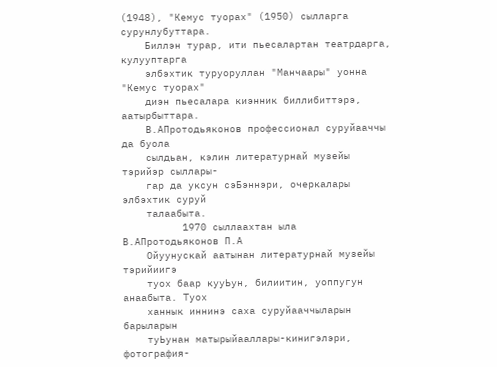(1948), "Кемус туорах" (1950) сылларга сурунлубуттара.
    Биллэн турар, ити пьесалартан театрдарга, кулууптарга
    элбэхтик туруоруллан "Манчаары" уонна "Кемус туорах"
    диэн пьесалара киэнник биллибиттэрэ, аатырбыттара.
    В.АПротодьяконов профессионал суруйааччы да буола
    сылдьан, кэлин литературнай музейы тэрийэр сыллары-
    гар да уксун сэБэннэри, очеркалары элбэхтик суруй
    талаабыта.
          1970 сыллаахтан ыла В.АПротодьяконов П.А
    Ойуунускай аатынан литературнай музейы тэрийиигэ
    туох баар кууЬун, билиитин, уоппугун анаабыта. Туох
    ханнык иннинэ саха суруйааччыларын барыларын
    туЬунан матырыйааллары-кинигэлэри, фотография-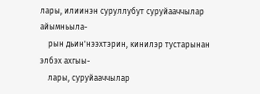лары, илиинэн суруллубут суруйааччылар айымньыла-
    рын дьин'нээхтэрин, кинилэр тустарынан элбэх ахгыы-
    лары, суруйааччылар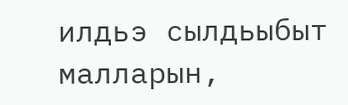илдьэ сылдьыбыт малларын,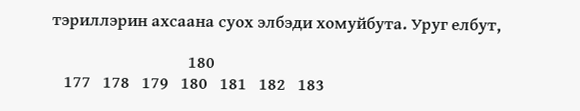тэриллэрин ахсаана суох элбэди хомуйбута. Уруг елбут,

                                  180
   177   178   179   180   181   182   183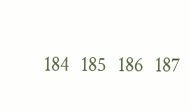184   185   186   187